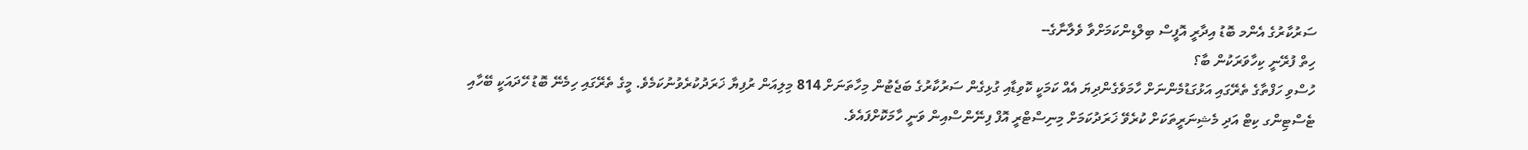ސަރުކާރުގެ އެންމ ބޮޑު އިދާރީ އޮފީސް ބިލްޑިންކަމަށްވާ ވެލާނާގެ--
ހިތް ފުރޭނީ ކިހާވަރަކުން ބާ؟
ހުސްވި ހަފްތާގެ ތެރޭގައި އަޅުގަޑުމެންނަށް ހާމަވެގެންދިޔަ އެއް ކަމަކީ ކޮވިޑާއި ގުޅިގެން ސަރުކާރުގެ ބަޖެޓުން މިހާތަނަށް 814 މިލިއަން ރުފިޔާ ޚަރަދުކުރެވުނުކަމެވެ. މީގެ ތެރޭގައި ހިމެނޭ ބޮޑު ހޭދައަކީ ބޭހާއި ޓެސްޓިންގ ކިޓް އަދި މެޝިނަރީތަކަށް ކުރެވޭ ޚަރަދުކަމަށް މިނިސްޓްރީ އޮފް ފިނޭންސްއިން ވަނީ ހާމަކޮށްފައެވެ.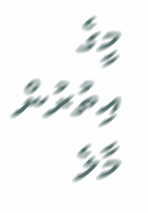މީގެ އިތުރުން މާލެ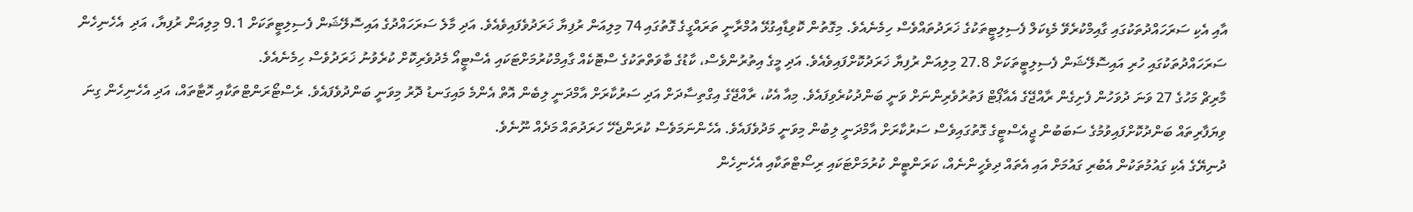އާއި އެކި ސަރަހައްދުތަކުގައި ގާއިމްކުރެވޭ މެޑިކަލް ފެސިލިޓީތަކުގެ ޚަރަދުތައްވެސް ހިމެނެއެވެ. މިގޮތުން ކޮވިޑާއިގުޅޭ އުމްރާނީ ތަރައްގީގެ ގޮތުގައި 74 މިލިއަން ރުފިޔާ ޚަރަދުވެފައިވެއެވެ. އަދި މާލެ ސަރަހައްދުގެ އައިސޮލޭޝަން ފެސިލިޓީތަކަށް 9.1 މިލިއަން ރުފިޔާ، އަދި  އެހެނިހެން ސަރަހައްދުތަކުގައި ހުރި އައިސޮލޭޝަން ފެސިލިޓީތަކަށް 27.8 މިލިއަން ރުފިޔާ ޚަރަދުކޮށްފައިވެއެވެ. އަދި މީގެ އިތުރުންވެސް، ކާޑުގެ ބާވަތްތަކުގެ ސްޓޮކެއް ގާއިމްކުރުމަށްޓަކައި އެސްޓީއޯ މެދުވެރިކޮށް ކުރެވުނު ޚަރަދުވެސް ހިމެނެއެވެ.
މާރިޗް މަހުގެ 27 ވަނަ ދުވަހުން ފެށިގެން ރާއްޖޭގެ އެއާޕޯޓް ފަތުރުވެރިންނަށް ވަނީ ބަންދުކުރެވިފައެވެ. މިއާ އެކު، ރާއްޖޭގެ އިގްތިސާދަށް އަދި ސަރުކާރަށް އާމްދަނީ ލިބެން އޮތް އެންމެ މައިގަނޑު ދޮރު މިވަނީ ބަންދުވެފައެވެ. ރެސްޓޯރަންޓްތަކާއި ހޮޓާތައް، އަދި އެހެނިހެން ގިނަ ވިޔަފާރިތައް ބަންދުކޮށްފައިވުމުގެ ސަބަބުން ޖީއެސްޓީގެ ގޮތުގައިވެސް ސަރުކާރަށް އާމްދަނީ ލިބުން މިވަނީ މަދުވެފައެވެ. އެހެންނަމަވެސް ކުރަންޖެހޭ ހަރަދުތައް މަދެއް ނޫނެވެ.
ދުނިޔޭގެ އެކި ގައުމުތަކުން އެބުރި ގައުމަށް އައި އެތައް ދިވެހީންނެއް، ކަރަންޓީން ކުރުމަށްޓަކައި ރިސޯޓްތަކާއި އެހެނިހެން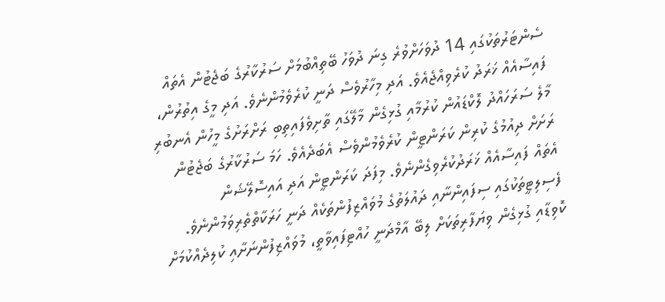ސެންޓަރުތަކުގައި 14 ދުވަހަށްވުރެ ގިނަ ދުވަހު ބޭތިއްބުމަށް ސަރުކާރުގެ ބަޖެޓުން އެތައް ފައިސާއެއް ޚަރަދު ކުރެވިއްޖެއެވެ. އަދި މިހާރުވެސް ދަނީ ކުރެވެމުންނެވެ. އަދި މީގެ އިތުރުން، މާލެ ސަރަހައްދު ލޮކްޑައުން ކުރުމާއި ގުޅިގެން މާލޭގައި ތާށިވެފައިތިބި ރަށްރަށުގެ މީހުން އެނބުރި ރަށަށް ދިއުމުގެ ކުރިން ކަރަންޓީން ކުރެވެމުންވެސް އެބަދެއެވެ. ހަމަ ސަރުކާރުގެ ބަޖެޓުން އެތައް ފައިސާއެއް ޚަރަދުކުރެވިގެންނެވެ. މިފަދަ ކަރަންޓީން އަދި އައިސޮލޭޝަން ފެސިލިޓީތަކުގައި ސިފައިންނާއި ދައުލަތުގެ މުވައްޒިފުންތަކެއް ދަނީ ހަރަކާތްތެރިވަމުންނެވެ.
ކޮވިޑާއި ގުޅިގެން ވިޔަފާރިތަކަށް ލިބޭ އާމްދަނީ ހުއްޓިފައިވާތީ، މުވައްޒިފުންނަށާއި ކުލިދެއްކުމަށް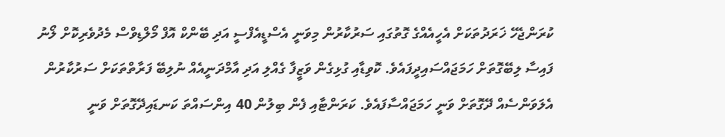ކުރަންޖެހޭ ޚަރަދުތަކަށް އެހީއެއްގެ ގޮތުގައި ސަރުކާރުން މިވަނީ އެސްޑީއެފްސީ އަދި ބޭންކް އޮފް މޯލްޑިވްސް މެދުވެރިކޮށް ލޯނު ފައިސާ ލިބޭގޮތަށް ހަމަޖައްސައިދީފައެވެ. ކޮވިޑާއި ގުޅިގެން ވަޒީފާ ގެއްލި އަދި އާމްދަނީއެއް ނުލިބޭ ފަރާތްތަކަށް ސަރުކާރުން އެލަވަންސެއް ދޭގޮތަށް ވަނީ ހަމަޖައްސާފައެވެ. ކަރަންޓާއި ފެން ބިލުން 40 އިންސައްތަ ކަނޑައިދޭގޮތަށް ވަނީ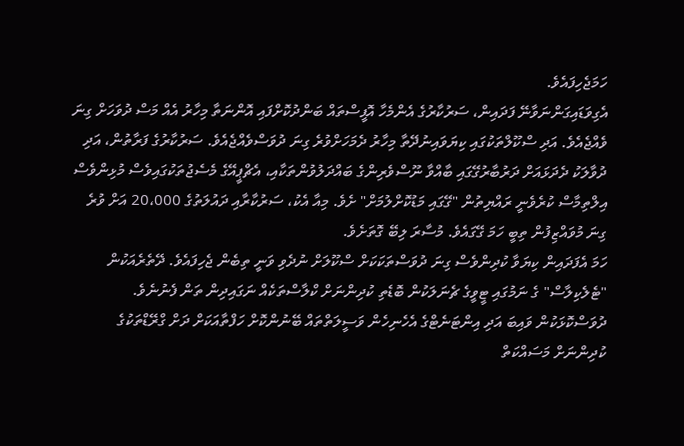ހަމަޖެހިފައެވެ.
އެގިވަޑައިގަންނަވާނޭ ފަދައިން، ސަރުކާރުގެ އެންމެހާ އޮފީސްތައް ބަންދުކޮށްފައި އޮންނަތާ މިހާރު އެއް މަސް ދުވަހަށް ގިނަ ވެއްޖެއެވެ. އަދި ސްކޫލްތަކުގައި ކިޔަވައިނުދޭތާ މިހާރު ދެމަހަށްވުރެ ގިނަ ދުވަސްވެއްޖެއެވެ. ސަރުކާރުގެ ފަރާތުން، އަދި ދުވާލަކު ދެދަޅައަށް ދަރުބާރުގޭގައި ބާއްވާ ނޫސްވެރިންގެ ބައްދަލުވުންތަކާއި، އެޗްޕީއޭގެ މެސެޖުތަކުގައިވެސް މުޅިންވެސް އިލްތިމާސް ކުރެވެނީ ރައްޔިތުން "ގޭގައި މަޑުކޮށްލުމަށް" ށެވެ. މިއާ އެކު، ސަރުކާރާއި ދައުލަތުގެ 20،000 އަށް ވުރެ ގިނަ މުވައްޒިފުން ތިބީ ހަމަ ގޭގައެވެ. މުސާރަ ލިބޭ ގޮތަށެވެ.
ހަމަ އެފަދައިން ކިޔަވާ ކުދިންވެސް ގިނަ ދުވަސްތަކަކަށް ސްކޫލަށް ނުދެވި ވަނީ ތިބެން ޖެހިފައެވެ. ދޭތެރެއަކުން "ޓެލެކިލާސް" ގެ ނަމުގައި ޓީވީގެ ޗެނަލަކުން ބޮޑެތި ކުދިންނަށް ކްލާސްތަކެއް ނަގައިދިން ތަން ފެނުނެވެ. ދުވަސްކޮޅަކުން ވައިބަ އަދި އިންޓަނެޓްގެ އެހެނިހެން ވަސީލަތްތައް ބޭނުންކޮށް ހަފްތާއަކަށް ދަށް ގްރޭޑްތަކުގެ ކުދިންނަށް މަސައްކަތް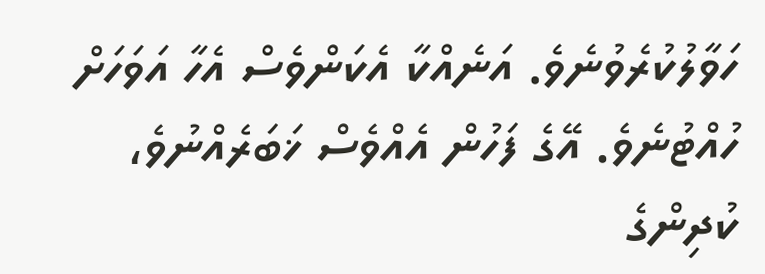ހަވާލުކުރެވުނެވެ. އަނެއްކާ އެކަންވެސް އެހާ އަވަހަށް ހުއްޓުނެވެ. އޭގެ ފަހުން އެއްވެސް ޚަބަރެއްނުވެ، ކުދިންގެ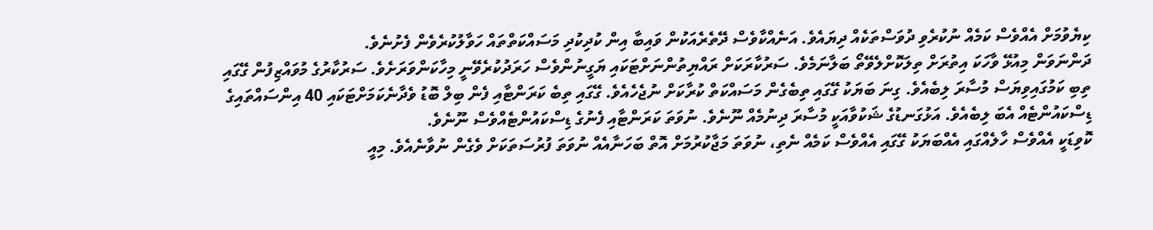ކިޔެވުމަށް އެއްވެސް ކަމެއް ނުކުރެވި ދުވަސްތަކެއް ދިޔައެވެ. އަނެއްކާވެސް ދޭތެރެއަކުން ވައިބާ އިން ކުދިކުދި މަސައްކަތްތައް ހަވާލުކުރެވެން ފެށުނެވެ.
ދަންނަވަން މިއުޅޭ ވާހަކަ އިތުރަށް ތިލަކޮށްލެވޭތޯ ބަލާނަމެވެ. ސަރުކާރަކަށް ރައްޔިތުންނަށްޓަކައި ޔަގީނުންވެސް ހަރަދުކުރެވޭނީ މިހާކަންވަރަށެވެ. ސަރުކާރުގެ މުވައްޒިފުން ގޭގައި ތިބި ކަމުގައިވިޔަސް މުސާރަ ލިބެއެވެ. ގިނަ ބަޔަކު ގޭގައި ތިބެގެން މަސައްކަތް ކުރާކަށް ނުޖެހެއެވެ. ގޭގައި ތިބެ ކަރަންޓާއި ފެން ބިލް ބޮޑު ވެދާނެކަމަށްޓަކައި 40 އިންސައްތައިގެ ޑިސްކައުންޓެއް އެބަ ލިބެއެވެ. އަޅުގަނޑުގެ ޝަކުވާއަކީ މުސާރަ ދިނުމެއް ނޫނެވެ. ނުވަތަ ކަރަންޓާއި ފެނުގެ ޑިސްކައުންޓެއްވެސް ނޫނެވެ.
ކޮވިޑަކީ އެއްވެސް ހާލެއްގައި އެއްބަޔަކު ގޭގައި އެއްވެސް ކަމެއް ނެތި، ނުވަތަ މަޖާކުރުމަށް އޮތް ބަހަނާއެއް ނުވަތަ ފުރުސަތަކަށް ވެގެން ނުވާނެއެވެ. މިއީ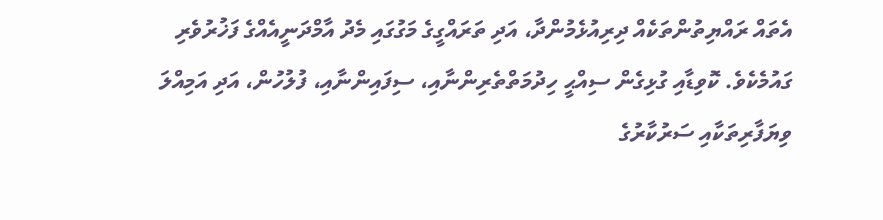އެތައް ރައްޔިތުންތަކެއް ދިރިއުޅެމުންދާ، އަދި ތަރައްގީގެ މަގުގައި މެދު އާމްދަނީއެއްގެ ފަޚުރުވެރި ގައުމެކެވެ. ކޮވިޑާއި ގުޅިގެން ސިއްޙީ ހިދުމަތްތެރިންނާއި، ސިފައިންނާއި، ފުލުހުން، އަދި އަމިއްލަ ވިޔަފާރިތަކާއި ސަރުކާރުގެ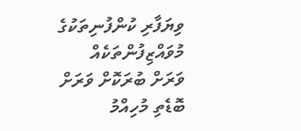ވިޔަފާރި ކުންފުނިތަކުގެ މުވައްޒިފުންތަކެއް ވަރަށް ބުރަކޮށް ވަރަށް ބޮޑެތި މުހިއްމު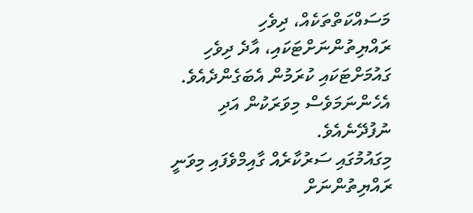މަސައްކަތްތަކެއް، ދިވެހި ރައްޔިތުންނަށްޓަކައި، އާދެ ދިވެހި ގައުމަށްޓަކައި ކުރަމުން އެބަގެންދެއެވެ. އެހެންނަމަވެސް މިވަރަކުން އަދި ނުފުދޭނެއެވެ.
މިގައުމުގައި ސަރުކާރެއް ގާއިމްވެފައި މިވަނީ ރައްޔިތުންނަށް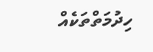ހިދުމަތްތަކެއް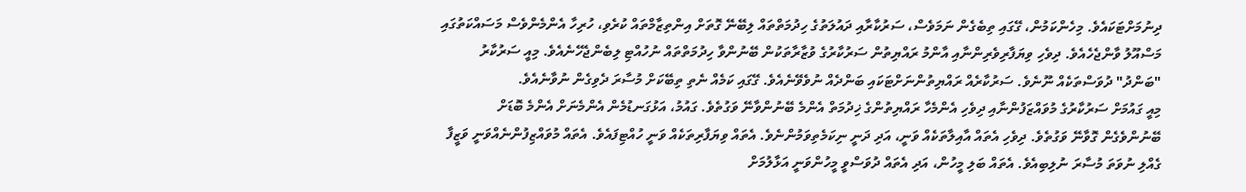ދިނުމަށްޓަކައެވެ. މިހެންކަމުން، ގޭގައި ތިބެގެން ނަމަވެސް، ސަރުކާރާއި ދައުލަތުގެ ހިދުމަތްތައް ލިބޭނޭ ގޮތަށް އިންތިޒާމްތައް ކުރެވި، ހުރިހާ އެންމެންވެސް މަސައްކަތުގައި މަސްއޫލު ވާންޖެހެއެވެ. ދިވެހި ވިޔަފާރިވެރިންނާއި އާންމު ރައްޔިތުން ސަރުކާރުގެ ވުޒާރާތަކުން ބޭނުންވާ ހިދުމަތްތައް ނުހުއްޓި ލިބެންޖެހޭނެއެވެ. މިއީ ސަރުކާރު "ބަންދު" ދުވަސްތަކެއް ނޫނެވެ. ސަރުކާރެއް ރައްޔިތުންނަށްޓަކައި ބަންދެއް ނުވެވޭނެއެވެ. ގޭގައި ކަމެއް ނެތި ތިބޭކަށް މުސާރަ ދެވިގެން ނުވާނެއެވެ.
މިއީ ގައުމަށް ސަރުކާރުގެ މުވައްޒަފުންނާއި ދިވެހި އެންމެހާ ރައްޔިތުންގެ ޚިދުމަތް އެންމެ ބޭނުންވާނޭ ވަގުތެވެ. ގައުމު، އަޅުގަނޑުމެން އެންމެނަށް އެންމެ ބޮޑަށް ބޭނުންވެގެން ގޮވާނޭ ވަގުތެވެ. ދިވެހި އެތައް އާއިލާތަކެއް ވަނީ، އަދި ދަނީ ނިކަމެތިވަމުންނެވެ. އެތައް ވިޔަފާރިތަކެއް ވަނީ ހުއްޓިފައެވެ. އެތައް މުވައްޒިފުންނެއްވަނީ ވަޒީފާ ގެއްލި ނުވަތަ މުސާރަ ނުލިބިއެވެ. އެތައް ބަލި މީހުން، އަދި އެތައް ދުވަސްވީ މީހުންވަނީ އަޅާލުމަށް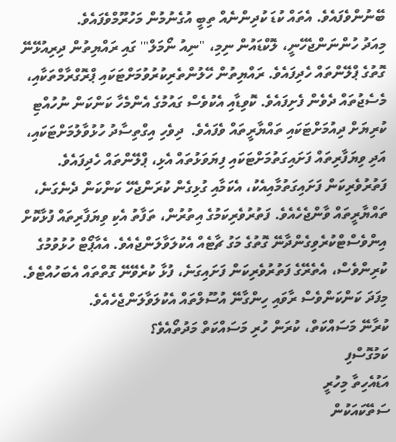ބޭނުންވެފައެވެ. އެތައް ކުޑަ ކުދިންނެއް ތިބީ އުގެނުމުން މަހުރޫމްވެފައެވެ.
މިއަދު ހުންނަންޖެހޭނީ، ލޮކްޑައުން ނިމި، "ނިއު ނޯމަލް"' ގައި ރައްޔިތުން ދިރިއުޅޭނޭ ގޮތުގެ ޕްލޭންތައް ހެދިފައެވެ. ރައްޔިތުން ހޭލުންތެރިކުރުވުމަށްޓަކައި ޕްރޮގްރާމްތަކާއި، މެސެޖުތައް ދެވެން ފެށިފައެވެ. ކޮވިޑާއި އެކުވެސް ގައުމުގެ އެންމެހާ ކަންކަން ނުހުއްޓި ކުރިޔަށް ދިއުމަށްޓަކައި ތައްޔާރީތައް ވެފައެވެ.  ދިވެހި އިގްތިސާދު ހުޅުވާލުމަށްޓަކައި، އަދި ވިޔަފާރިތައް ފަށައިގަތުމަށްޓަކައި ފިޔަވަޅުތައް އެޅި، ޕްލޭންތައް ހެދިފައެވެ. ފަތުރުވެރިކަން ފަށައިގަތުމާއިއެކު، އެކަމާއި ގުޅިގެން ކުރަންޖެހޭ ކަންކަން ދެނެގަނެ، ތައްޔާރީތައް ވާންޖެހެއެވެ. ފަތުރުވެރިކަމުގެ އިތުރުން، ތަފާތު އެކި ވިޔަފާރިތައް ފުޅާކޮށް އިންވެސްޓްކުރެވިގެންދާނޭ ގޮތުގެ މަގު ޗާޓެއް އެކުލަވާލަންޖެއެވެ. އެއާޕޯޓް ހުޅުވުމުގެ ކުރިންވެސް، އެތެރޭގެ ފަތުރުވެރިކަން ފަށައިގަނެ، ފުޅާ ކުރެވޭނޭ ގޮތްތައް އެބަހުއްޓެވެ. މިފަދަ ކަންކަންވެސް ރާވައި ހިންގާނޭ އުސޫލްތައް އެކުލަވާލަންޖެހެއެވެ.
ކުރާނޭ މަސައްކަތް، ކުރަން ހުރި މަސައްކަތް މަދުތޯއެވެ؟
ކަމުގޮސްފި
އަޑުއެހިތާ މިހުރީ
ސަތޭކައަކުން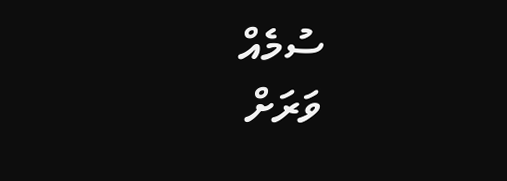ސުމެއް
ވަރަށް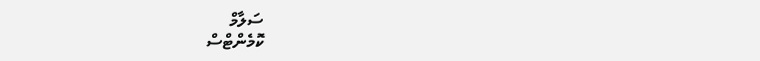ސަލާމް
ކޮމެންޓްސް